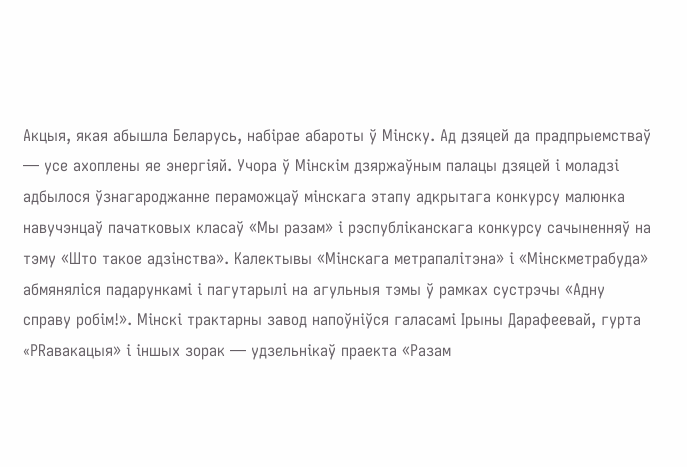Акцыя, якая абышла Беларусь, набірае абароты ў Мінску. Ад дзяцей да прадпрыемстваў — усе ахоплены яе энергіяй. Учора ў Мінскім дзяржаўным палацы дзяцей і моладзі адбылося ўзнагароджанне пераможцаў мінскага этапу адкрытага конкурсу малюнка навучэнцаў пачатковых класаў «Мы разам» і рэспубліканскага конкурсу сачыненняў на тэму «Што такое адзінства». Калектывы «Мінскага метрапалітэна» і «Мінскметрабуда» абмяняліся падарункамі і пагутарылі на агульныя тэмы ў рамках сустрэчы «Адну справу робім!». Мінскі трактарны завод напоўніўся галасамі Ірыны Дарафеевай, гурта «PRавакацыя» і іншых зорак — удзельнікаў праекта «Разам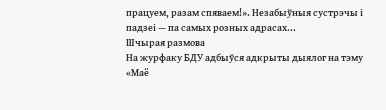працуем, разам спяваем!». Незабыўныя сустрэчы і падзеі — па самых розных адрасах...
Шчырая размова
На журфаку БДУ адбыўся адкрыты дыялог на тэму «Маё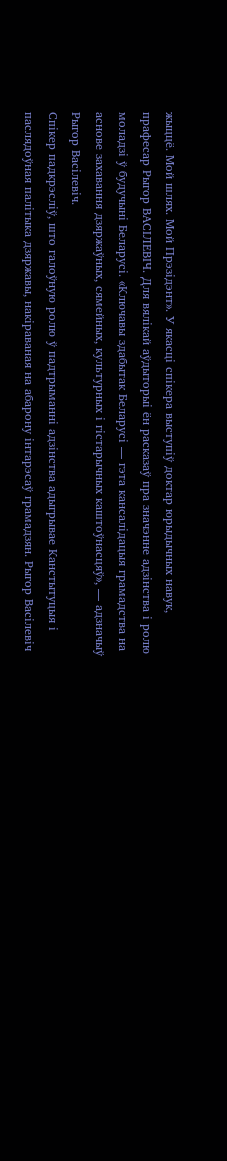жыццё. Мой шлях. Мой Прэзідэнт». У якасці спікера выступіў доктар юрыдычных навук, прафесар Рыгор ВАСІЛЕВІЧ. Для вялікай аўдыторыі ён расказаў пра значэнне адзінства і ролю моладзі ў будучыні Беларусі. «Ключавы здабытак Беларусі — гэта кансалідацыя грамадства на аснове захавання дзяржаўных, сямейных, культурных і гістарычных каштоўнасцяў», — адзначыў Рыгор Васілевіч.
Спікер падкрэсліў, што галоўную ролю ў падтрыманні адзінства адыгрывае Канстытуцыя і паслядоўная палітыка дзяржавы, накіраваная на абарону інтарэсаў грамадзян. Рыгор Васілевіч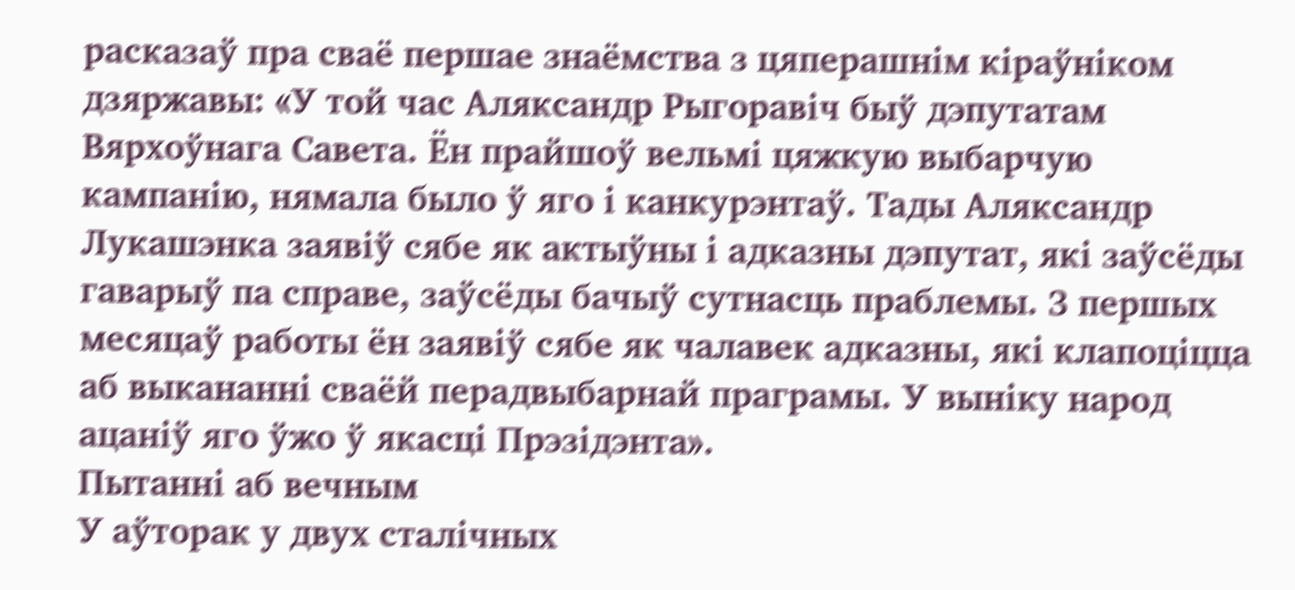расказаў пра сваё першае знаёмства з цяперашнім кіраўніком дзяржавы: «У той час Аляксандр Рыгоравіч быў дэпутатам Вярхоўнага Савета. Ён прайшоў вельмі цяжкую выбарчую кампанію, нямала было ў яго і канкурэнтаў. Тады Аляксандр Лукашэнка заявіў сябе як актыўны і адказны дэпутат, які заўсёды гаварыў па справе, заўсёды бачыў сутнасць праблемы. З першых месяцаў работы ён заявіў сябе як чалавек адказны, які клапоціцца аб выкананні сваёй перадвыбарнай праграмы. У выніку народ ацаніў яго ўжо ў якасці Прэзідэнта».
Пытанні аб вечным
У аўторак у двух сталічных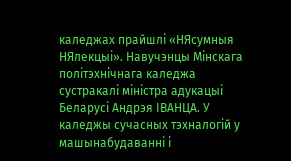каледжах прайшлі «НЯсумныя НЯлекцыі». Навучэнцы Мінскага політэхнічнага каледжа сустракалі міністра адукацыі Беларусі Андрэя ІВАНЦА. У каледжы сучасных тэхналогій у машынабудаванні і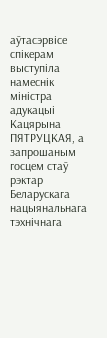аўтасэрвісе спікерам выступіла намеснік міністра адукацыі Кацярына ПЯТРУЦКАЯ, а запрошаным госцем стаў рэктар Беларускага нацыянальнага тэхнічнага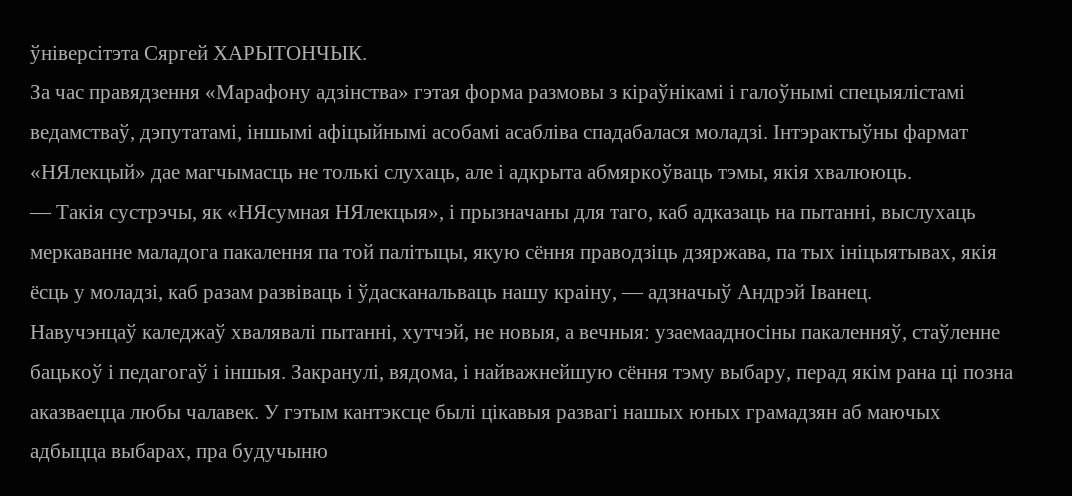ўніверсітэта Сяргей ХАРЫТОНЧЫК.
За час правядзення «Марафону адзінства» гэтая форма размовы з кіраўнікамі і галоўнымі спецыялістамі ведамстваў, дэпутатамі, іншымі афіцыйнымі асобамі асабліва спадабалася моладзі. Інтэрактыўны фармат «НЯлекцый» дае магчымасць не толькі слухаць, але і адкрыта абмяркоўваць тэмы, якія хвалююць.
— Такія сустрэчы, як «НЯсумная НЯлекцыя», і прызначаны для таго, каб адказаць на пытанні, выслухаць меркаванне маладога пакалення па той палітыцы, якую сёння праводзіць дзяржава, па тых ініцыятывах, якія ёсць у моладзі, каб разам развіваць і ўдасканальваць нашу краіну, — адзначыў Андрэй Іванец.
Навучэнцаў каледжаў хвалявалі пытанні, хутчэй, не новыя, а вечныя: узаемаадносіны пакаленняў, стаўленне бацькоў і педагогаў і іншыя. Закранулі, вядома, і найважнейшую сёння тэму выбару, перад якім рана ці позна аказваецца любы чалавек. У гэтым кантэксце былі цікавыя развагі нашых юных грамадзян аб маючых адбыцца выбарах, пра будучыню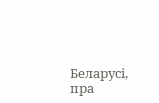Беларусі, пра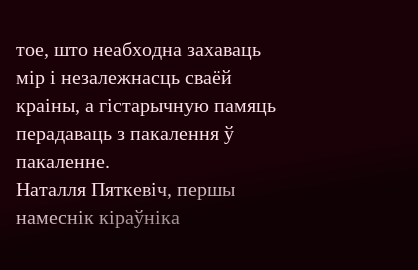тое, што неабходна захаваць мір і незалежнасць сваёй краіны, а гістарычную памяць перадаваць з пакалення ў пакаленне.
Наталля Пяткевіч, першы намеснік кіраўніка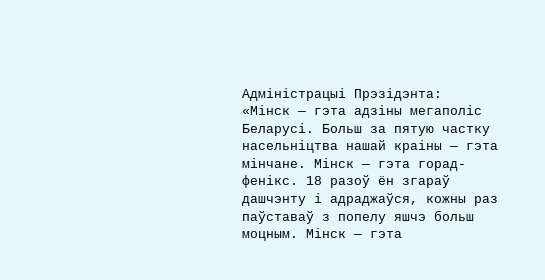Адміністрацыі Прэзідэнта:
«Мінск — гэта адзіны мегаполіс Беларусі. Больш за пятую частку насельніцтва нашай краіны — гэта мінчане. Мінск — гэта горад-фенікс. 18 разоў ён згараў дашчэнту і адраджаўся, кожны раз паўставаў з попелу яшчэ больш моцным. Мінск — гэта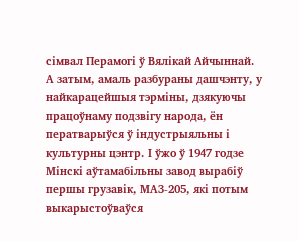сімвал Перамогі ў Вялікай Айчыннай. А затым, амаль разбураны дашчэнту, у найкарацейшыя тэрміны, дзякуючы працоўнаму подзвігу народа, ён ператварыўся ў індустрыяльны і культурны цэнтр. І ўжо ў 1947 годзе Мінскі аўтамабільны завод вырабіў першы грузавік, МАЗ-205, які потым выкарыстоўваўся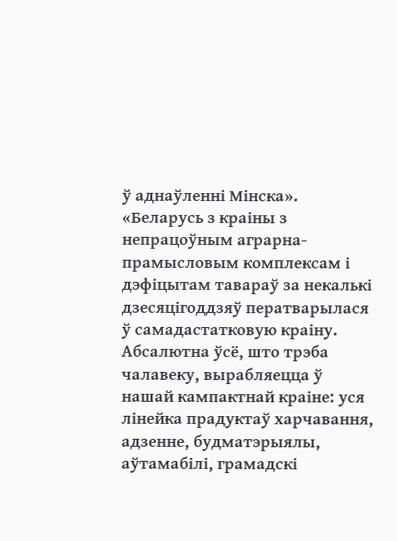ў аднаўленні Мінска».
«Беларусь з краіны з непрацоўным аграрна-прамысловым комплексам і дэфіцытам тавараў за некалькі дзесяцігоддзяў ператварылася ў самадастатковую краіну. Абсалютна ўсё, што трэба чалавеку, вырабляецца ў нашай кампактнай краіне: уся лінейка прадуктаў харчавання, адзенне, будматэрыялы, аўтамабілі, грамадскі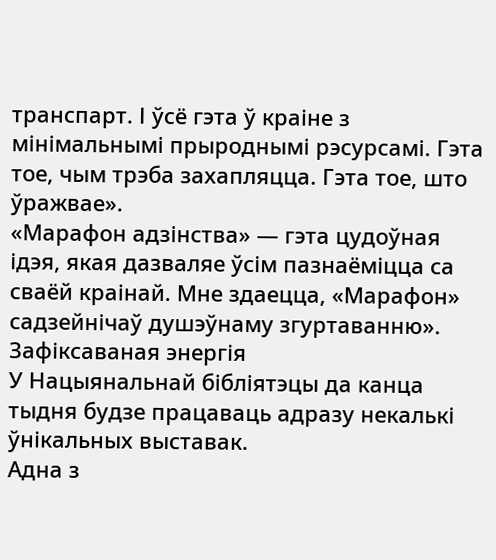транспарт. І ўсё гэта ў краіне з мінімальнымі прыроднымі рэсурсамі. Гэта тое, чым трэба захапляцца. Гэта тое, што ўражвае».
«Марафон адзінства» — гэта цудоўная ідэя, якая дазваляе ўсім пазнаёміцца са сваёй краінай. Мне здаецца, «Марафон» садзейнічаў душэўнаму згуртаванню».
Зафіксаваная энергія
У Нацыянальнай бібліятэцы да канца тыдня будзе працаваць адразу некалькі ўнікальных выставак.
Адна з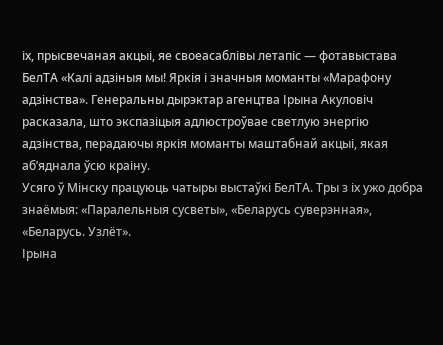іх, прысвечаная акцыі, яе своеасаблівы летапіс — фотавыстава БелТА «Калі адзіныя мы! Яркія і значныя моманты «Марафону адзінства». Генеральны дырэктар агенцтва Ірына Акуловіч расказала, што экспазіцыя адлюстроўвае светлую энергію адзінства, перадаючы яркія моманты маштабнай акцыі, якая аб’яднала ўсю краіну.
Усяго ў Мінску працуюць чатыры выстаўкі БелТА. Тры з іх ужо добра знаёмыя: «Паралельныя сусветы», «Беларусь суверэнная», «Беларусь. Узлёт».
Ірына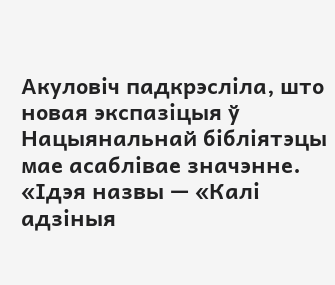Акуловіч падкрэсліла, што новая экспазіцыя ў Нацыянальнай бібліятэцы мае асаблівае значэнне. «Ідэя назвы — «Калі адзіныя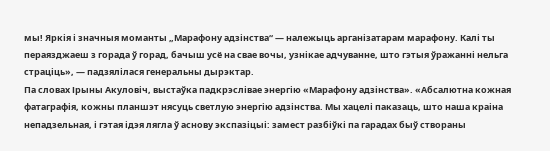мы! Яркія і значныя моманты „Марафону адзінства“ — належыць арганізатарам марафону. Калі ты пераязджаеш з горада ў горад, бачыш усё на свае вочы, узнікае адчуванне, што гэтыя ўражанні нельга страціць», — падзялілася генеральны дырэктар.
Па словах Ірыны Акуловіч, выстаўка падкрэслівае энергію «Марафону адзінства». «Абсалютна кожная фатаграфія, кожны планшэт нясуць светлую энергію адзінства. Мы хацелі паказаць, што наша краіна непадзельная, і гэтая ідэя лягла ў аснову экспазіцыі: замест разбіўкі па гарадах быў створаны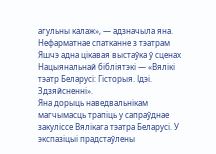агульны калаж», — адзначыла яна.
Нефарматнае спатканне з тэатрам
Яшчэ адна цікавая выстаўка ў сценах Нацыянальнай бібліятэкі — «Вялікі тэатр Беларусі: Гісторыя. Ідэі. Здзяйсненні».
Яна дорыць наведвальнікам магчымасць трапіць у сапраўднае закуліссе Вялікага тэатра Беларусі. У экспазіцыі прадстаўлены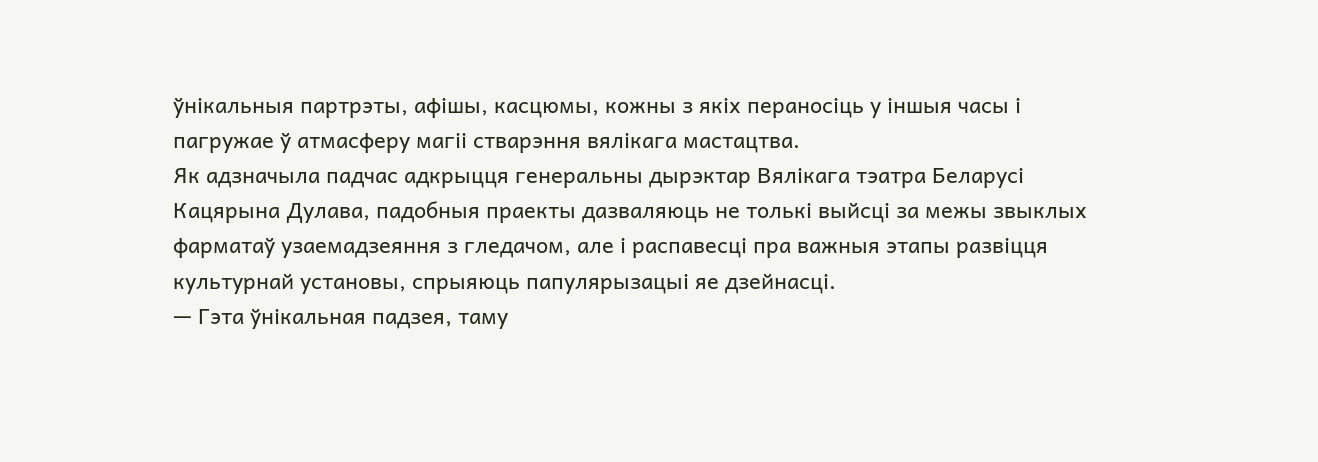ўнікальныя партрэты, афішы, касцюмы, кожны з якіх пераносіць у іншыя часы і пагружае ў атмасферу магіі стварэння вялікага мастацтва.
Як адзначыла падчас адкрыцця генеральны дырэктар Вялікага тэатра Беларусі Кацярына Дулава, падобныя праекты дазваляюць не толькі выйсці за межы звыклых фарматаў узаемадзеяння з гледачом, але і распавесці пра важныя этапы развіцця культурнай установы, спрыяюць папулярызацыі яе дзейнасці.
— Гэта ўнікальная падзея, таму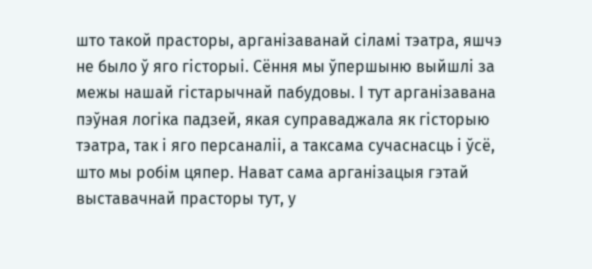што такой прасторы, арганізаванай сіламі тэатра, яшчэ не было ў яго гісторыі. Сёння мы ўпершыню выйшлі за межы нашай гістарычнай пабудовы. І тут арганізавана пэўная логіка падзей, якая суправаджала як гісторыю тэатра, так і яго персаналіі, а таксама сучаснасць і ўсё, што мы робім цяпер. Нават сама арганізацыя гэтай выставачнай прасторы тут, у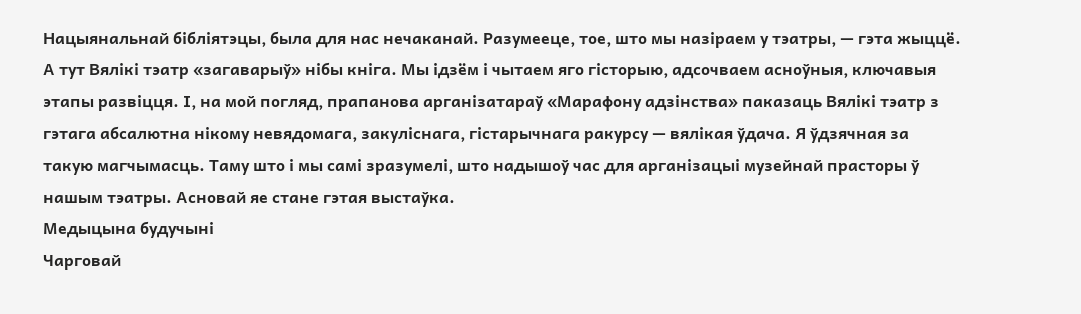Нацыянальнай бібліятэцы, была для нас нечаканай. Разумееце, тое, што мы назіраем у тэатры, — гэта жыццё. А тут Вялікі тэатр «загаварыў» нібы кніга. Мы ідзём і чытаем яго гісторыю, адсочваем асноўныя, ключавыя этапы развіцця. І, на мой погляд, прапанова арганізатараў «Марафону адзінства» паказаць Вялікі тэатр з гэтага абсалютна нікому невядомага, закуліснага, гістарычнага ракурсу — вялікая ўдача. Я ўдзячная за такую магчымасць. Таму што і мы самі зразумелі, што надышоў час для арганізацыі музейнай прасторы ў нашым тэатры. Асновай яе стане гэтая выстаўка.
Медыцына будучыні
Чарговай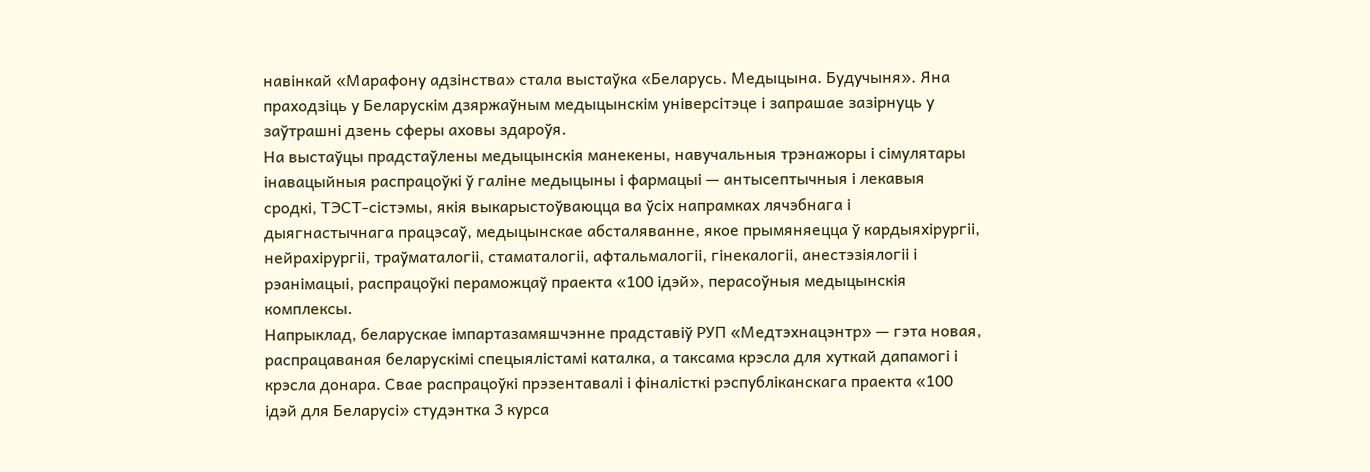навінкай «Марафону адзінства» стала выстаўка «Беларусь. Медыцына. Будучыня». Яна праходзіць у Беларускім дзяржаўным медыцынскім універсітэце і запрашае зазірнуць у заўтрашні дзень сферы аховы здароўя.
На выстаўцы прадстаўлены медыцынскія манекены, навучальныя трэнажоры і сімулятары інавацыйныя распрацоўкі ў галіне медыцыны і фармацыі — антысептычныя і лекавыя сродкі, ТЭСТ-сістэмы, якія выкарыстоўваюцца ва ўсіх напрамках лячэбнага і дыягнастычнага працэсаў, медыцынскае абсталяванне, якое прымяняецца ў кардыяхірургіі, нейрахірургіі, траўматалогіі, стаматалогіі, афтальмалогіі, гінекалогіі, анестэзіялогіі і рэанімацыі, распрацоўкі пераможцаў праекта «100 ідэй», перасоўныя медыцынскія комплексы.
Напрыклад, беларускае імпартазамяшчэнне прадставіў РУП «Медтэхнацэнтр» — гэта новая, распрацаваная беларускімі спецыялістамі каталка, а таксама крэсла для хуткай дапамогі і крэсла донара. Свае распрацоўкі прэзентавалі і фіналісткі рэспубліканскага праекта «100 ідэй для Беларусі» студэнтка 3 курса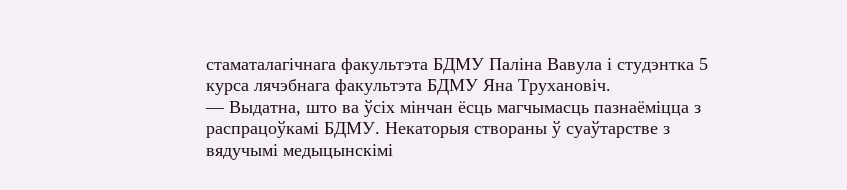стаматалагічнага факультэта БДМУ Паліна Вавула і студэнтка 5 курса лячэбнага факультэта БДМУ Яна Трухановіч.
— Выдатна, што ва ўсіх мінчан ёсць магчымасць пазнаёміцца з распрацоўкамі БДМУ. Некаторыя створаны ў суаўтарстве з вядучымі медыцынскімі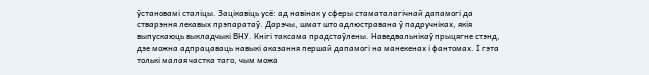ўстановамі сталіцы. Зацікавіць усё: ад навінак у сферы стаматалагічнай дапамогі да стварэння лекавых прэпаратаў. Дарэчы, шмат што адлюстравана ў падручніках, якія выпускаюць выкладчыкі ВНУ. Кнігі таксама прадстаўлены. Наведвальнікаў прыцягне стэнд, дзе можна адпрацаваць навыкі аказання першай дапамогі на манекенах і фантомах. І гэта толькі малая частка таго, чым можа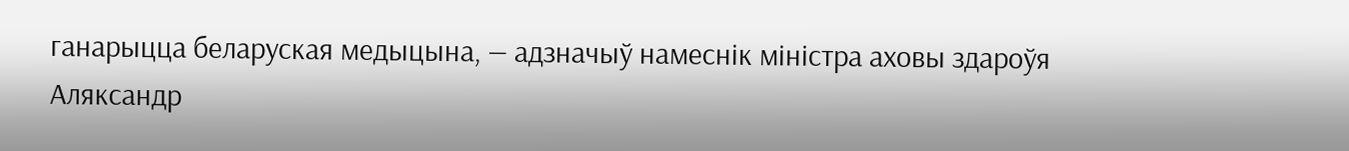ганарыцца беларуская медыцына, — адзначыў намеснік міністра аховы здароўя Аляксандр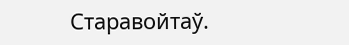Старавойтаў.